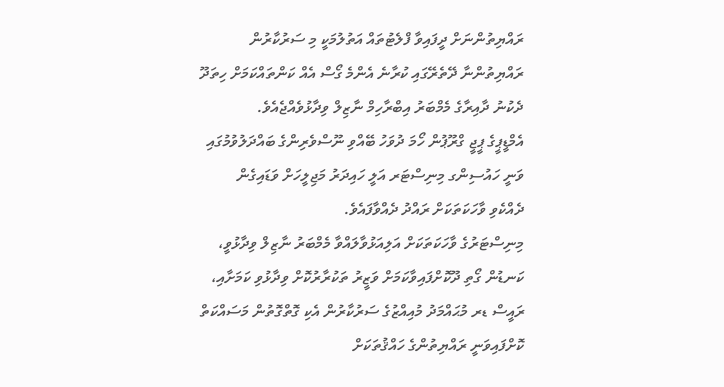ރައްޔިތުންނަށް ދީފައިވާ ފްލެޓުތައް އަތުލުމަކީ މި ސަރުކާރުން ރައްޔިތުންނާ ދޭތެރޭގައި ކުރާނެ އެންމެ ގޯސް އެއް ކަންތައްކަމަށް ހިތަދޫ ދެކުނު ދާއިރާގެ މެމްބަރު އިބްރާހިމް ނާޒިލް ވިދާޅުވެއްޖެއެވެ.
އެމްޑީޕީގެ ޕީޖީ ގްރޫޕުން ހޯމަ ދުވަހު ބޭއްވި ނޫސްވެރިންގެ ބައްދަލުވުމުގައި ވަނީ ހައުސިންގ މިނިސްޓަރ އަލީ ހައިދަރު މަޖިލީހަށް ވަޑައިގެން ދެއްކެވި ވާހަކަތަކަށް ރައްދު ދެއްވާފައެވެ.
މިނިސްޓަރުގެ ވާހަކަތަކަށް އަލިއަޅުވާލައްވާ މެމްބަރު ނާޒިލް ވިދާޅުވީ، ކަނޑުން ގޯތި ދޫކޮށްފައިވާކަމަށް ވަޒީރު ތަކުރާރުކޮށް ވިދާޅުވި ކަމަށާއި، ރައީސް ޑރ މުޙައްމަދު މުއިއްޒުގެ ސަރުކާރުން އެކި ގޮތްގޮތުން މަސައްކަތް ކޮށްފައިވަނީ ރައްޔިތުންގެ ހައްޤުތަކަށް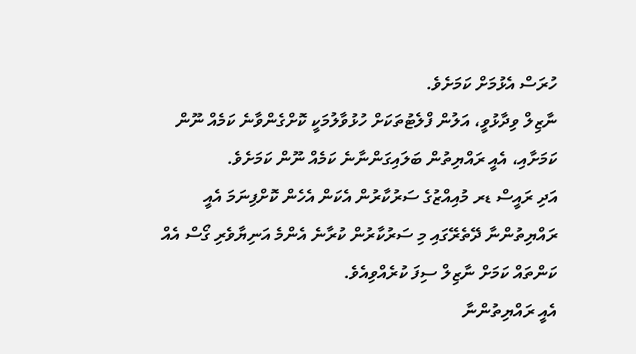ހުރަސް އެޅުމަށް ކަމަށެވެ.
ނާޒިލް ވިދާޅުވީ، އަލުން ފްލެޓުތަކަށް ހުޅުވާލުމަކީ ކޮށްގެންވާނެ ކަމެއް ނޫން ކަމަށާއި، އެއީ ރައްޔިތުން ބަލައިގަންނާނެ ކަމެއް ނޫން ކަމަށެވެ.
އަދި ރައީސް ޑރ މުއިއްޒުގެ ސަރުކާރުން އެކަން އެހެން ކޮށްފިނަމަ އެއީ ރައްޔިތުންނާ ދޭތެރޭގައި މި ސަރުކާރުން ކުރާނެ އެންމެ އަނިޔާވެރި ގޯސް އެއް ކަންތައް ކަމަށް ނާޒިލް ސިފަ ކުރެއްވިއެވެ.
އެއީ ރައްޔިތުންނާ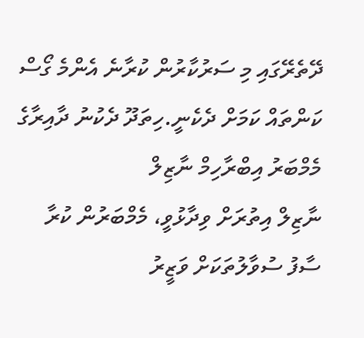ދޭތެރޭގައި މި ސަރުކާރުން ކުރާނެ އެންމެ ގޯސް ކަންތައް ކަމަށް ދެކެނީ.ހިތަދޫ ދެކުނު ދާއިރާގެ މެމްބަރު އިބްރާހިމް ނާޒިލް
ނާޒިލް އިތުރަށް ވިދާޅުވީ، މެމްބަރުން ކުރާ ސާފު ސުވާލުތަކަށް ވަޒީރު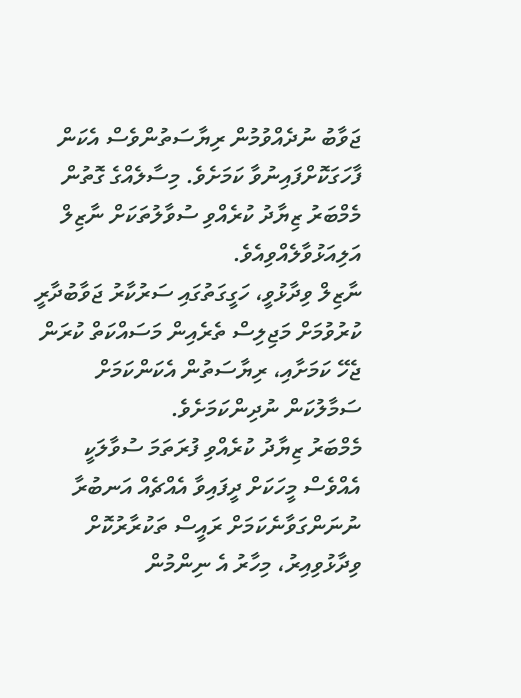ޖަވާބު ނުދެއްވުމުން ރިޔާސަތުންވެސް އެކަން ފާހަގަކޮށްފައިނުވާ ކަމަށެވެ. މިސާލެއްގެ ގޮތުން މެމްބަރު ޒިޔާދު ކުރެއްވި ސުވާލުތަކަށް ނާޒިލް އަލިއަޅުވާލެއްވިއެވެ.
ނާޒިލް ވިދާޅުވީ، ހަގީގަތުގައި ސަރުކާރު ޖަވާބުދާރީ ކުރުވުމަށް މަޖިލިސް ތެރެއިން މަސައްކަތް ކުރަން ޖެހޭ ކަމަށާއި، ރިޔާސަތުން އެކަންކަމަށް ސަމާލުކަން ނުދިންކަމަށެވެ.
މެމްބަރު ޒިޔާދު ކުރެއްވި ފުރަތަމަ ސުވާލަކީ އެއްވެސް މީހަކަށް ދީފައިވާ އެއްޗެއް އަނބުރާ ނުނަންގަވާނެކަމަށް ރައީސް ތަކުރާރުކޮށް ވިދާޅުވިއިރު، މިހާރު އެ ނިންމުން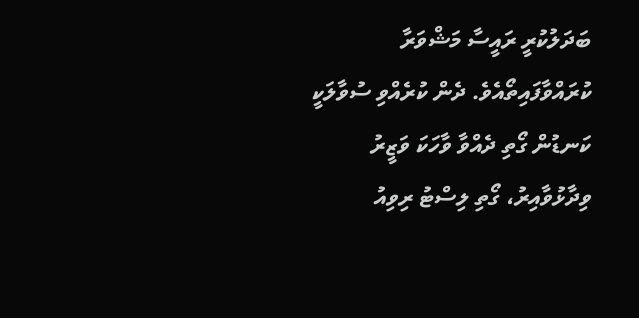ބަދަލުކުރީ ރައީސާ މަޝްވަރާ ކުރައްވާފައިތޯއެވެ. ދެން ކުރެއްވި ސުވާލަކީ ކަނޑުން ގޯތި ދެއްވާ ވާހަކަ ވަޒީރު ވިދާޅުވާއިރު، ގޯތި ލިސްޓު ރިވިއު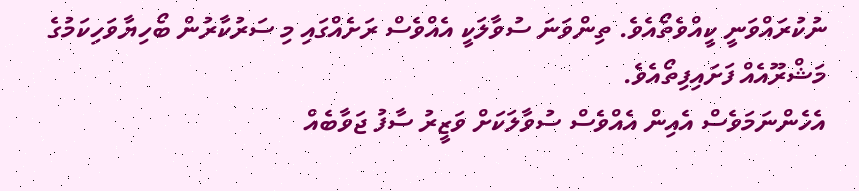ނުކުރައްވަނީ ކީއްވެތޯއެވެ. ތިންވަނަ ސުވާލަކީ އެއްވެސް ރަށެއްގައި މި ސަރުކާރުން ބޯހިޔާވަހިކަމުގެ މަޝްރޫއެއް ފަށައިފިތޯއެވެ.
އެހެންނަމަވެސް އެއިން އެއްވެސް ސުވާލަކަށް ވަޒީރު ސާފު ޖަވާބެއް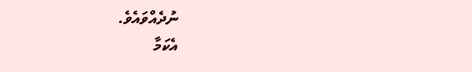ނުދެއްވައެވެ.
އެކަމާ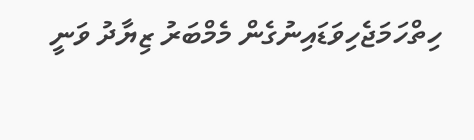ހިތްހަމަޖެހިވަޑައިނުގެން މެމްބަރު ޒިޔާދު ވަނީ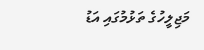މަޖިލީހުގެ ތަޅުމުގައި އަޑު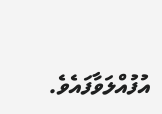އުފުއްލަވާފައެވެ.